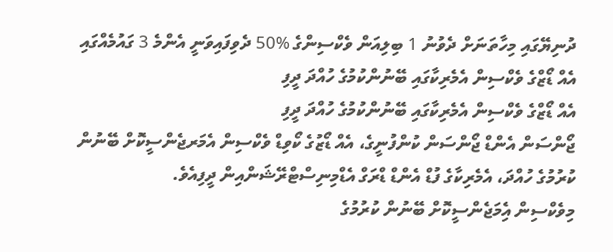ދުނިޔޭގައި މިހާތަނަށް ދެވުނު 1 ބިލިއަން ވެކްސިންގެ %50 ދެވިފައިވަނީ އެންމެ 3 ގައުމެއްގައި
އެއް ޑޯޒްގެ ވެކްސިން އެމެރިކާގައި ބޭނުންކުމުގެ ހުއްދަ ދީފި
އެއް ޑޯޒްގެ ވެކްސިން އެމެރިކާގައި ބޭނުންކުމުގެ ހުއްދަ ދީފި
ޖޯންސަން އެންޑް ޖޯންސަން ކުންފުނީގެ، އެއް ޑޯޒުގެ ކޯވިޑް ވެކްސިން އެމަރޖެންސީކޮށް ބޭނުން ކުރުމުގެ ހުއްދަ، އެމެރިކާގެ ފުޑް އެންޑް ޑްރަގް އެޑްމިނިސްޓްރޭޝަންއިން ދީފިއެވެ.
މިވެކްސިން އެިމަޖެންސީކޮށް ބޭނުން ކުރުމުގެ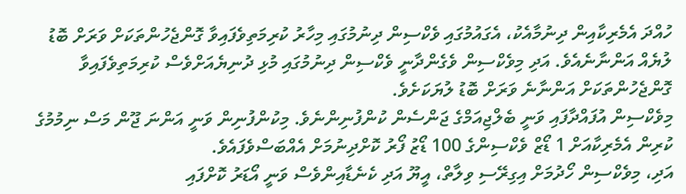ހުއްދަ އެމެރިކާއިން ދިނުމާއެކު، އެގައުމުގައި ވެކްސިން ދިނުމުގައި މިހާރު ކުރިމަތިވެފައިވާ ގޮންޖެހުންތަކަށް ވަރަށް ބޮޑު ލުޔެއް އަންނާނެއެވެ. އަދި މިވެކްސިން ވެގެންދާނީ ވެކްސިން ދިނުމުގައި މުޅި ދުނިޔެއަށްވެސް ކުރިމަތިވެފައިވާ ގޮންޖެހުންތަކަށް އަންނާނެ ވަރަށް ބޮޑު ލުޔަކަށެވެ.
މިވެކްސިން އުފައްދާފައި ވަނީ ބެލްޖިއަމްގެ ޖަންސެން ކުންފުނިންނެވެ. މިކުންފުނިން ވަނީ އަންނަ ޖޫން މަސް ނިމުމުގެ ކުރިން އެމެރިކާއަށް 1 ޑޯޒް ވެކްސިންގެ 100 ޑޯޒު ފޯރު ކޮށްދިނުމަށް އެއްބަސްވެފައެވެ.
އަދި، މިވެކްސިން ހޯދުމަށް އިގިރޭސި ވިލާތް، އީޔޫ އަދި ކެނެޑާއިންވެސް ވަނީ އޯޑަރު ކޮށްފައި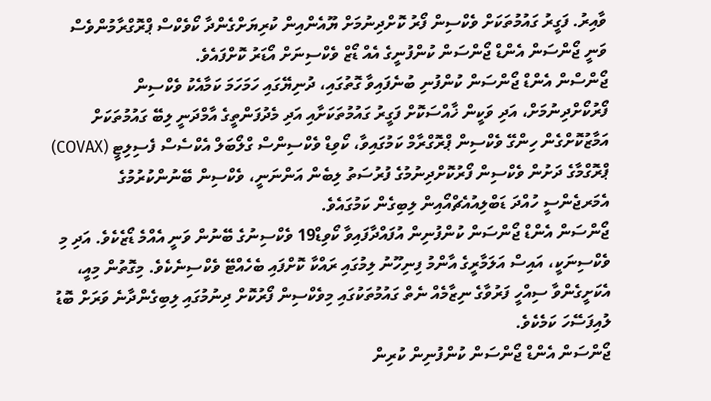ވާއިރު. ފަގީރު ގައުމުތަކަށް ވެކްސިން ފޯރު ކޮށްދިނުމަށް ޔޫއެންއިން ކުރިޔަށްގެންދާ ކޯވެކްސް ޕްރޮގްރާމުންވެސް ވަނީ ޖޯންސަން އެންޑް ޖޯންސަން ކުންފުނީގެ އެއް ޑޯޒް ވެކްސިނަށް އޯޑަރު ކޮށްފައެވެ.
ޖޯންސްން އެންޑް ޖޯންސަން ކުންފުނި ބުނެފައިވާ ގޮތުގައި، ދުނިޔޭގައި ހަމަހަމަ ކަމާއެކު ވެކްސިން ފޯރުކޯށްދިނުމަށް، އަދި ވަކީން ޚާއްސަކޮށް ފަގީރު ގައުމުތަކަށާއި އަދި މެދުފަންތީގެ އާމްދަނީ ލިބޭ ގައުމުތަކަށް އަމާޒުކޮށްގެން ހިންގޭ ވެކްސިން ޕްރޮގްރާމް ކަމުގައިވާ، ކޯވިޑް ވެކްސިންސް ގްލޯބަލް އެކްސެސް ފެސިލިޓީ (COVAX) ޕްރޮގްމާގެ ދަށުން ވެކްސިން ފޯރުކޮށްދިނުމުގެ ފުރުސަތު ލިބެން އަންނަނީ، ވެކްސިން ބޭނުންކުރުމުގެ އެމަރޖެންސީ ހުއްދަ ޑަބްލިއުއެޗްއޯއިން ލިބިގެން ކަމުގައެވެ.
ޖޯންސަން އެންޑް ޖޯންސަން ކުންފުނިން އުފައްދާފައިވާ ކޯވިޑް19 ވެކްސިނުގެ ބޭނުން ވަނީ އެއްމެ ޑޯޒެކެވެ. އަދި މި ވެކްސިނަކީ، އައިސް އަލަމާރީގެ އާންމު ފިނިހޫނު ލިމުގައި ރައްކާ ކޮށްފައި ބެހެއްޓޭ ވެކްސިނެކެވެ. މިގޮތުން މިއީ، އެކަށީގެންވާ ސިއްހީ ފަރުވާގެ ނިޒާމެއް ނެތް ގައުމުތަކުގައި މިވެކްސިން ފޯރުކޮށް ދިނުމުގައި ލިބިގެންދާނެ ވަރަށް ބޮޑު ލުއިފަސޭހަ ކަމެކެވެ.
ޖޯންސަން އެންޑް ޖޯންސަން ކުންފުނިން ކުރިން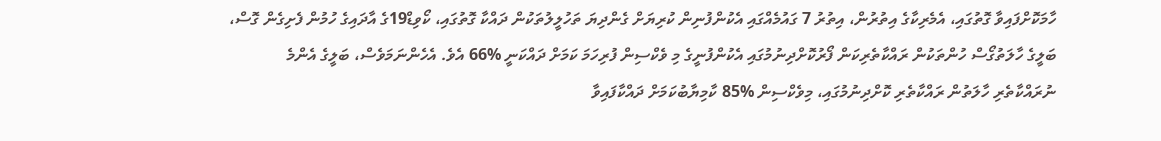ހާމަކޮށްފައިވާ ގޮތުގައި، އެމެރިކާގެ އިތުރުން، އިތުރު 7 ގައުމެއްގައި އެކުންފުނިން ކުރިޔަށް ގެންދިޔަ ތަހުލީލުތަކުން ދައްކާ ގޮތުގައި، ކޯވިޑް19ގެ އާދައިގެ ހުމުން ފެށިގެން ގޮސް، ބަލީގެ ހާލަތުގޯސް ހުންތަކުން ރައްކާތެރިކަން ފޯރުކޮށްދިނުމުގައި އެކުންފުނީގެ މި ވެކްސިން ފުރިހަމަ ކަމަށް ދައްކަނީ %66 އެވެ. އެހެންނަމަވެސް، ބަލީގެ އެންމެ ނުރައްކާތެރި ހާލަތުން ރައްކާތެރި ކޮށްދިނުމުގައި، މިވެކްސިން %85 ކާމިޔާބުކަމަށް ދައްކާފައިވާ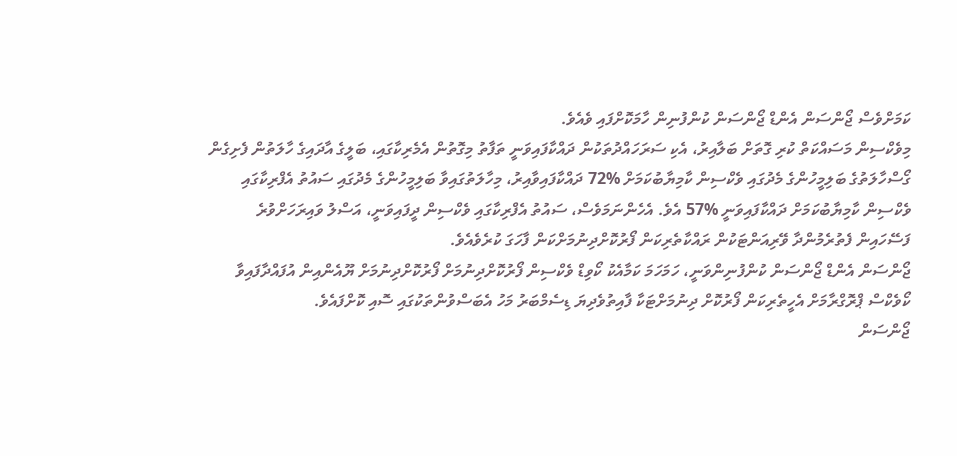ކަމަށްވެސް ޖޯންސަން އެންޑް ޖޯންސަން ކުންފުނިން ހާމަކޮށްފައި ވެއެވެ.
މިވެކްސިން މަސައްކަތް ކުރި ގޮތަށް ބަލާއިރު، އެކި ސަރަހައްދުތަކުން ދައްކާފައިވަނީ ތަފާތު މިގޮތުން އެމެރިކާގައި، ބަލީގެ އާދައިގެ ހާލަތުން ފެށިގެން ގޯސްހާލަތުގެ ބަލިމީހުންގެ މެދުގައި ވެކްސިން ކާމިޔާބުކަމަށް %72 ދައްކާފައިވާއިރު، މިހާލަތުގައިވާ ބަލިމީހުންގެ މެދުގައި ސައުތު އެފްރިކާގައި ވެކްސިން ކާމިޔާބުކަމަށް ދައްކާފައިވަނީ %57 އެވެ. އެހެންނަމަވެސް، ސައުތު އެފްރިކާގައި ވެކްސިން ދީފައިވަނީ، އަސްލު ވައިރަހަށްވުރެ ފަސޭހައިން ފެތުރެމުންދާ ވޭރިއަންޓަކުން ރައްކާތެރިކަން ފޯރުކޮށްދިނުމަށްކަން ފާހަގަ ކުރެވެއެވެ.
ޖޯންސަން އެންޑް ޖޯންސަން ކުންފުނިންވަނީ، ހަމަހަމަ ކަމާއެކު ކޯވިޑް ވެކްސިން ފޯރުކޮށްދިނުމަށް ފޯރުކޮށްދިނުމަށް ޔޫއެންއިން އުފައްދާފައިވާ ކޯވެކްސް ޕްރޮގްރާމަށް އެހީތެރިކަން ފޯރުކޮށް ދިނުމަށްޓަކާ ފާއިތުވެދިޔަ ޑިސެމްބަރު މަހު އެބަސްވުންތަކުގައި ސޮއި ކޮށްފައެވެ.
ޖޯންސަން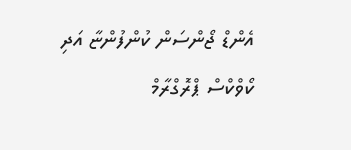އެންޑް ޖޯންސަން ކުންފުންޏާ އަދި ކޯވްކްސް ޕްރޮގްރާމް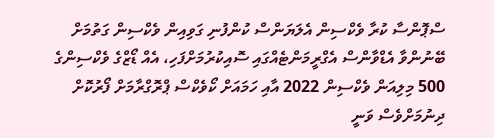ސްޕޮންސާ ކުރާ ވެކްސިން އެލަޔަންސް ކުންފުނި ގަވިއިން ވެކްސިން ގަތުމަށް ބޭނުންވާ އެޑްވާންސް އެގްރީމަންޓެއްގައި ސޮއިކުރުމަށްފަހި، އެއް ޑޯޒްގެ ވެކްސިންގެ 500 މިލިއަން ވެކްސިން 2022 އާއި ހަމައަށް ކޯވެކްސް ޕްރޮގްރާމަށް ފޯރުކޮށް ދިނުމަށްވެސް ވަނީ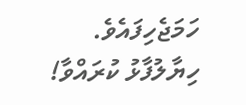ހަމަޖެހިފައެވެ.
ހިޔާލުފާޅު ކުރައްވާ!